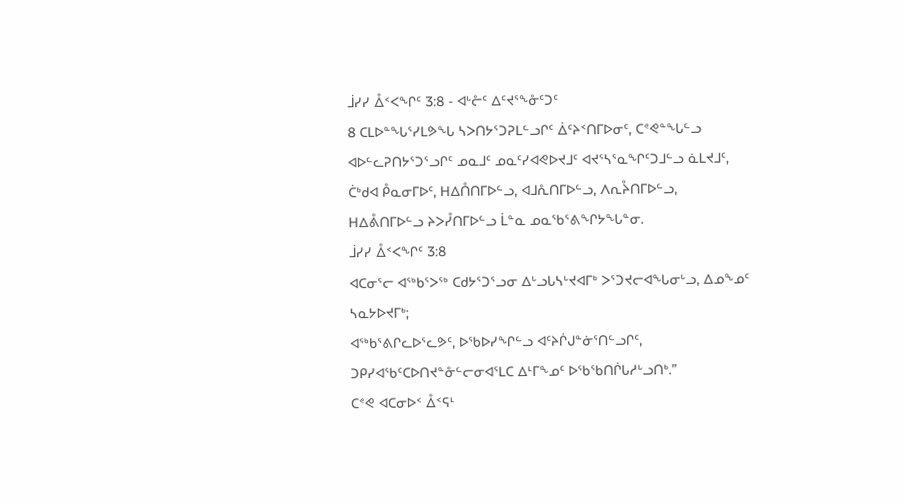ᒨᓯᓯ ᐂᑉᐸᖏᑦ 3:8 - ᐊᒡᓔᑦ ᐃᑦᔪᕐᖕᓁᑦᑐᑦ
8 ᑕᒪᐅᓐᖓᕐᓯᒪᕗᖓ ᓴᐳᑎᔭᕐᑐᕈᒪᓪᓗᒋᑦ ᐄᑦᔨᑉᑎᒥᐅᓂᑦ, ᑕᕝᕙᓐᖓᓪᓗ ᐊᐅᓪᓚᕈᑎᔭᕐᑐᕐᓗᒋᑦ ᓄᓇᒧᑦ ᓄᓇᑦᓯᐊᕙᐅᔪᒧᑦ ᐊᔪᕐᓴᕐᓇᖏᑦᑐᒧᓪᓗ ᓈᒪᔪᒧᑦ, ᑖᒃᑯᐊ ᑬᓇᓂᒥᐅᑦ, ᕼᐃᑍᑎᒥᐅᓪᓗ, ᐊᒧᕅᑎᒥᐅᓪᓗ, ᐱᕆᔧᑎᒥᐅᓪᓗ, ᕼᐃᕔᑎᒥᐅᓪᓗ ᔨᐳᓮᑎᒥᐅᓪᓗ ᒫᓐᓇ ᓄᓇᖃᕐᕕᖏᔭᖓᓐᓂ.
ᒨᓯᓯ ᐂᑉᐸᖏᑦ 3:8
ᐊᑕᓂᕐᓕ ᐊᖅᑲᕐᐳᖅ ᑕᑯᔭᕐᑐᕐᓗᓂ ᐃᒡᓗᒐᓴᒡᔪᐊᒥᒃ ᐳᕐᑐᔪᓕᐊᖓᓂᒡᓗ, ᐃᓄᖕᓄᑦ ᓴᓇᔭᐅᔪᒥᒃ;
ᐊᖅᑲᕐᕕᒋᓚᐅᕐᓚᕗᑦ, ᐅᖃᐅᓯᖏᓪᓗ ᐊᑦᔨᒌᒍᓐᓃᕐᑎᓪᓗᒋᑦ, ᑐᑭᓯᐊᖃᑦᑕᐅᑎᔪᓐᓁᓪᓕᓂᐊᕐᒪᑕ ᐃᒻᒥᖕᓄᑦ ᐅᖃᖃᑎᒌᒐᓱᒡᓗᑎᒃ.”
ᑕᕝᕙ ᐊᑕᓂᐅᑉ ᐂᑉᕋᒻ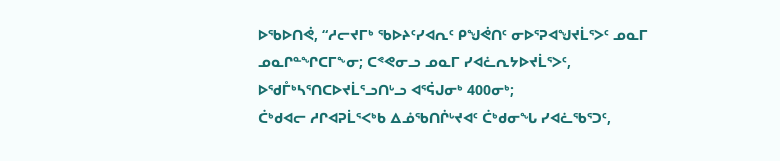ᐅᖃᐅᑎᕚ, “ᓱᓕᔪᒥᒃ ᖃᐅᔨᑦᓯᐊᕆᑦ ᑭᖑᕚᑎᑦ ᓂᐅᕐᕈᐊᖑᔪᒫᕐᐳᑦ ᓄᓇᒥ ᓄᓇᒋᓐᖏᑕᒥᖕᓂ; ᑕᕝᕙᓂᓗ ᓄᓇᒥ ᓯᐊᓛᕆᔭᐅᔪᒫᕐᐳᑦ, ᐅᖁᒤᒃᓴᕐᑎᑕᐅᔪᒫᕐᓗᑎᒡᓗ ᐊᕐᕌᒍᓂᒃ 400ᓂᒃ;
ᑖᒃᑯᐊᓕ ᓱᒋᐊᕈᒫᕐᐸᒃᑲ ᐃᓅᖃᑎᒌᒡᔪᐊᑦ ᑖᒃᑯᓂᖓ ᓯᐊᓛᖃᕐᑐᑦ,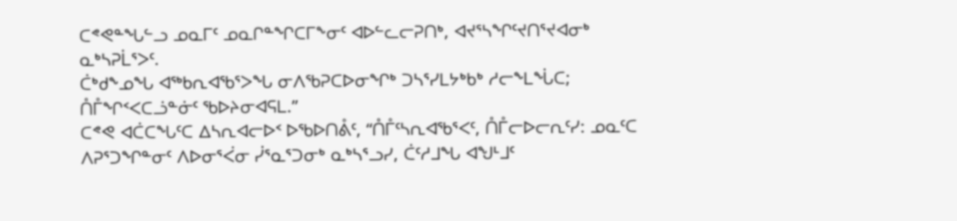ᑕᕝᕙᓐᖓᓪᓗ ᓄᓇᒥᑦ ᓄᓇᒋᓐᖏᑕᒥᖕᓂᑦ ᐊᐅᓪᓚᓕᕈᑎᒃ, ᐊᔪᕐᓴᖏᑦᔪᑎᕐᔪᐊᓂᒃ ᓇᒃᓴᕈᒫᕐᐳᑦ.
ᑖᒃᑯᖕᓄᖓ ᐊᖅᑲᕆᐊᖃᕐᐳᖓ ᓂᐱᖃᕈᑕᐅᓂᖏᒃ ᑐᓴᕐᓯᒪᔭᒃᑲᒃ ᓱᓕᖕᒪᖔᑕ; ᑍᒤᖏᑉᐸᑕᓘᓐᓃᑦ ᖃᐅᔨᓂᐊᕋᒪ.”
ᑕᕝᕙ ᐊᑖᑕᖓᑦᑕ ᐃᓴᕆᐊᓕᐅᑉ ᐅᖃᐅᑎᕔᑦ, “ᑍᒤᑦᓴᕆᐊᖃᕐᐸᑦ, ᑍᒤᓕᐅᓕᕆᑦᓯ: ᓄᓇᑦᑕ ᐱᕈᕐᑐᖏᓐᓂᑦ ᐱᐅᓂᕐᐹᓂ ᓰᕐᓇᕐᑐᓂᒃ ᓇᒃᓴᕐᓗᓯ, ᑖᑦᓱᒧᖓ ᐊᖑᒻᒧᑦ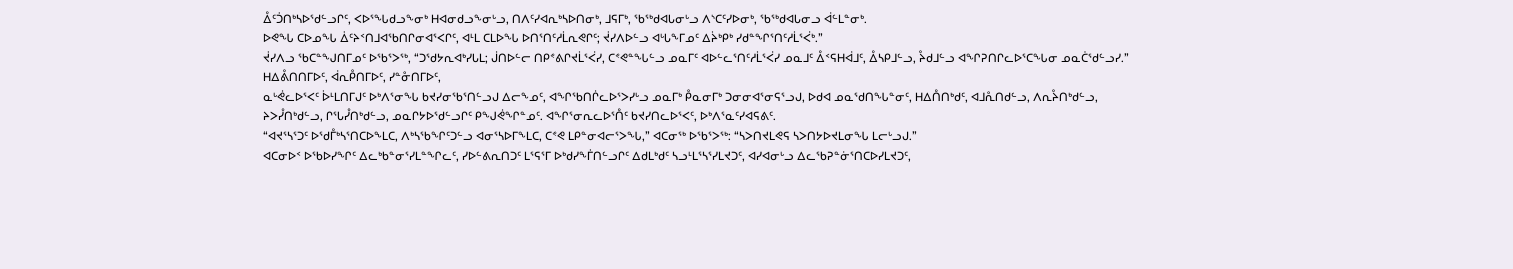ᐂᑦᑑᑎᒃᓴᐅᖁᓪᓗᒋᑦ, ᐸᐅᕐᖓᑯᓗᖕᓂᒃ ᕼᐊᓂᑯᓗᖕᓂᒡᓗ, ᑎᐱᑦᓯᐊᕆᒃᓴᐅᑎᓂᒃ, ᒧᕋᒥᒃ, ᖃᖅᑯᐊᒐᓂᒡᓗ ᐱᔅᑕᑦᓯᐅᓂᒃ, ᖃᖅᑯᐊᒐᓂᓗ ᐋᓪᒪᓐᓂᒃ.
ᐅᕙᖓ ᑕᐅᓄᖓ ᐄᑦᔨᑉᑎᒧᐊᖃᑎᒋᓂᐊᕐᐸᒋᑦ, ᐊᒻᒪ ᑕᒪᐅᖓ ᐅᑎᕐᑎᑦᓱᒫᕆᕙᒋᑦ; ᔫᓯᐱᐅᓪᓗ ᐊᒡᒐᖕᒥᓄᑦ ᐃᔩᒃᑭᒃ ᓯᑯᓐᖏᕐᑎᑦᓱᒫᕐᐹᒃ.”
ᔫᓯᐱᓗ ᖃᑕᓐᖑᑎᒥᓄᑦ ᐅᖃᕐᐳᖅ, “ᑐᖁᔭᕆᐊᒃᓯᒐᒪ; ᒎᑎᐅᓪᓕ ᑎᑭᕝᕕᒋᔪᒫᕐᐹᓯ, ᑕᕝᕙᓐᖓᓪᓗ ᓄᓇᒥᑦ ᐊᐅᓪᓚᕐᑎᑦᓱᒫᕐᐹᓯ ᓄᓇᒧᑦ ᐂᑉᕋᕼᐋᒧᑦ, ᐂᓴᑭᒧᓪᓗ, ᔧᑯᒧᓪᓗ ᐊᖏᕈᑎᒋᓚᐅᕐᑕᖓᓂ ᓄᓇᑖᖁᓪᓗᓯ.”
ᕼᐃᕔᑎᑎᒥᐅᑦ, ᐋᕆᑬᑎᒥᐅᑦ, ᓯᓐᓁᑎᒥᐅᑦ,
ᓇᒡᕚᓚᐅᕐᐸᑦ ᐆᒻᒪᑎᒥᒍᑦ ᐅᒃᐱᕐᓂᖓ ᑲᔪᓯᓂᖃᕐᑎᓪᓗᒍ ᐃᓕᖕᓄᑦ, ᐊᖏᖃᑎᒌᓚᐅᕐᐳᓯᒡᓗ ᓄᓇᒥᒃ ᑬᓇᓂᒥᒃ ᑐᓂᓂᐊᕐᓂᕋᕐᓗᒍ, ᐅᑯᐊ ᓄᓇᖁᑎᖓᓐᓂᑦ, ᕼᐃᑍᑎᒃᑯᑦ, ᐊᒧᕅᑎᑯᓪᓗ, ᐱᕆᔧᑎᒃᑯᓪᓗ, ᔨᐳᓮᑎᒃᑯᓪᓗ, ᒋᕐᒐᓮᑎᒃᑯᓪᓗ, ᓄᓇᒋᔭᐅᖁᓪᓗᒋᑦ ᑭᖑᕚᖏᓐᓄᑦ. ᐊᖏᕐᓂᕆᓚᐅᕐᑍᑦ ᑲᔪᓯᑎᓚᐅᕐᐸᑦ, ᐅᒃᐱᕐᓇᑦᓯᐊᕋᕕᑦ.
“ᐊᔪᕐᓴᕐᑐᑦ ᐅᖁᒤᒃᓴᕐᑎᑕᐅᖕᒪᑕ, ᐱᒃᓴᖃᖏᑦᑐᓪᓗ ᐊᓂᕐᓴᐅᒥᖕᒪᑕ, ᑕᕝᕙ ᒪᑭᓐᓂᐊᓕᕐᐳᖓ,” ᐊᑕᓂᖅ ᐅᖃᕐᐳᖅ: “ᓴᐳᑎᔪᒪᕙᕋ ᓴᐳᑎᔭᐅᔪᒪᓂᖓ ᒪᓕᒡᓗᒍ.”
ᐊᑕᓂᐅᑉ ᐅᖃᐅᓯᖏᑦ ᐃᓚᒃᑲᓐᓂᕐᓯᒪᓐᖏᓚᑦ, ᓯᐅᓪᕕᕆᑎᑐᑦ ᒪᕐᕋᕐᒥ ᐅᒃᑯᓯᖕᒦᑎᓪᓗᒋᑦ ᐃᑯᒪᒃᑯᑦ ᓴᓗᒻᒪᕐᓴᕐᓯᒪᔪᑐᑦ, ᐊᓯᐊᓂᒡᓗ ᐃᓚᖃᕈᓐᓃᕐᑎᑕᐅᓯᒪᔪᑐᑦ,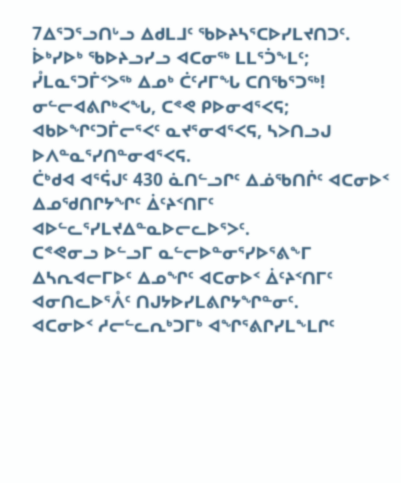7ᐃᕐᑐᕐᓗᑎᒡᓗ ᐃᑯᒪᒧᑦ ᖃᐅᔨᓴᕐᑕᐅᓯᒪᔪᑎᑐᑦ.
ᐆᒃᓯᐅᒃ ᖃᐅᔨᓗᓯᓗ ᐊᑕᓂᖅ ᒪᒪᕐᑑᖕᒪᑦ; ᓮᒪᓇᕐᑐᒦᑉᐳᖅ ᐃᓄᒃ ᑖᑦᓱᒥᖓ ᑕᑎᖃᕐᑐᖅ!
ᓂᓪᓕᐊᕕᒋᒃᐸᖓ, ᑕᕝᕙ ᑭᐅᓂᐊᕐᐸᕋ; ᐊᑲᐅᖏᑦᑐᒦᓕᕐᐸᑦ ᓇᔪᕐᓂᐊᕐᐸᕋ, ᓴᐳᑎᓗᒍ ᐅᐱᓐᓇᕐᓯᑎᓐᓂᐊᕐᐸᕋ.
ᑖᒃᑯᐊ ᐊᕐᕌᒍᑦ 430 ᓈᑎᓪᓗᒋᑦ ᐃᓅᖃᑎᒌᑦ ᐊᑕᓂᐅᑉ ᐃᓄᖁᑎᒋᔭᖏᑦ ᐄᑦᔨᑉᑎᒥᑦ ᐊᐅᓪᓚᕐᓯᒪᔪᐃᓐᓇᐅᓕᓚᐅᕐᐳᑦ.
ᑕᕝᕙᓂᓗ ᐅᓪᓗᒥ ᓇᓪᓕᐅᓐᓂᕐᓯᐅᕐᕕᖕᒥ ᐃᓴᕆᐊᓕᒥᐅᑦ ᐃᓄᖏᑦ ᐊᑕᓂᐅᑉ ᐄᑦᔨᑉᑎᒥᑦ ᐊᓂᑎᓚᐅᕐᐰᑦ ᑎᒍᔭᐅᓯᒪᕕᒋᔭᖏᓐᓂᑦ.
ᐊᑕᓂᐅᑉ ᓱᓕᓪᓚᕆᒃᑐᒥᒃ ᐊᖏᕐᕕᒋᓯᒪᖕᒪᒋᑦ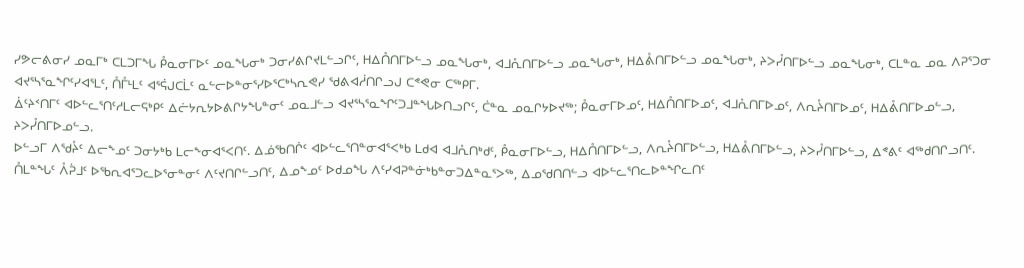ᓯᕗᓕᕕᓂᓯ ᓄᓇᒥᒃ ᑕᒪᑐᒥᖓ ᑬᓇᓂᒥᐅᑦ ᓄᓇᖓᓂᒃ ᑐᓂᓯᕕᒋᔪᒪᓪᓗᒋᑦ, ᕼᐃᑍᑎᒥᐅᓪᓗ ᓄᓇᖓᓂᒃ, ᐊᒧᕅᑎᒥᐅᓪᓗ ᓄᓇᖓᓂᒃ, ᕼᐃᕔᑎᒥᐅᓪᓗ ᓄᓇᖓᓂᒃ, ᔨᐳᓮᑎᒥᐅᓪᓗ ᓄᓇᖓᓂᒃ, ᑕᒪᓐᓇ ᓄᓇ ᐱᕈᕐᑐᓂ ᐊᔪᕐᓴᕐᓇᖏᑦᓯᐊᕐᒪᑦ, ᑍᒤᒻᒪᑦ ᐊᕐᕌᒍᑕᒫᑦ ᓇᓪᓕᐅᓐᓂᕐᓯᐅᕐᑕᒃᓴᕆᕙᓯ ᖁᕕᐊᓲᑎᒋᓗᒍ ᑕᕝᕙᓂ ᑕᖅᑭᒥ.
ᐄᑦᔨᑉᑎᒥᑦ ᐊᐅᓪᓚᕐᑎᑦᓱᒪᓕᕋᒃᑭᑦ ᐃᓖᔭᕆᔭᐅᕕᒋᔭᖓᓐᓂᑦ ᓄᓇᒧᓪᓗ ᐊᔪᕐᓴᕐᓇᖏᑦᑐᒧᓐᖓᐅᑎᓗᒋᑦ, ᑖᓐᓇ ᓄᓇᒋᔭᐅᔪᖅ; ᑬᓇᓂᒥᐅᓄᑦ, ᕼᐃᑍᑎᒥᐅᓄᑦ, ᐊᒧᕅᑎᒥᐅᓄᑦ, ᐱᕆᔧᑎᒥᐅᓄᑦ, ᕼᐃᕔᑎᒥᐅᓄᓪᓗ, ᔨᐳᓮᑎᒥᐅᓄᓪᓗ.
ᐅᓪᓗᒥ ᐱᖁᔧᑦ ᐃᓕᖕᓄᑦ ᑐᓂᔭᒃᑲ ᒪᓕᖕᓂᐊᕐᐸᑎᑦ. ᐃᓅᖃᑎᒌᑦ ᐊᐅᓪᓚᕐᑎᓐᓂᐊᕐᐸᒃᑲ ᒪᑯᐊ ᐊᒧᕅᑎᒃᑯᑦ, ᑬᓇᓂᒥᐅᓪᓗ, ᕼᐃᑍᑎᒥᐅᓪᓗ, ᐱᕆᔧᑎᒥᐅᓪᓗ, ᕼᐃᕔᑎᒥᐅᓪᓗ, ᔨᐳᓮᑎᒥᐅᓪᓗ, ᐃᕝᕕᑦ ᐊᖅᑯᑎᒋᓗᑎᑦ.
ᑍᒪᓐᖓᑦ ᐰᕉᒧᑦ ᐅᖃᕆᐊᕐᑐᓚᐅᕐᓂᓐᓂᑦ ᐱᑦᔪᑎᒋᓪᓗᑎᑦ, ᐃᓄᖕᓄᑦ ᐅᑯᓄᖓ ᐱᑦᓯᐊᕈᓐᓃᒃᑲᓐᓂᑐᐃᓐᓇᕐᐳᖅ, ᐃᓄᖁᑎᑎᓪᓗ ᐊᐅᓪᓚᕐᑎᓚᐅᓐᖏᓚᑎᑦ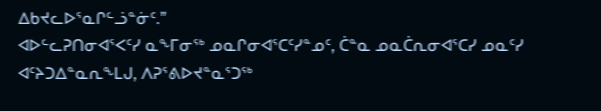ᐃᑲᔪᓚᐅᕐᓇᒋᓪᓘᓐᓃᑦ.”
ᐊᐅᓪᓚᕈᑎᓂᐊᕐᐸᑦᓯ ᓇᖕᒥᓂᖅ ᓄᓇᒋᓂᐊᕐᑕᑦᓯᓐᓄᑦ, ᑖᓐᓇ ᓄᓇᑖᕆᓂᐊᕐᑕᓯ ᓄᓇᑦᓯ ᐊᑦᔨᑐᐃᓐᓇᕆᖕᒪᒍ, ᐱᕈᕐᕕᐅᔪᓐᓇᕐᑐᖅ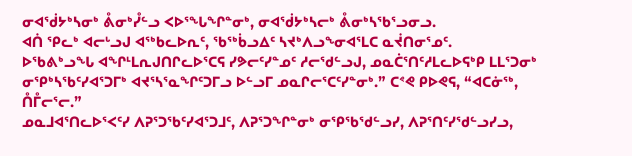ᓂᐊᖂᔭᒃᓴᓂᒃ ᕔᓂᒃᓮᓪᓗ ᐸᐅᕐᖓᖏᓐᓂᒃ, ᓂᐊᖂᔭᒃᓴᓕᒃ ᕔᓂᒃᓴᖃᕐᓗᓂᓗ.
ᐊᑏ ᕿᓚᒃ ᐊᓕᒡᓗᒍ ᐊᖅᑲᓚᐅᕆᑦ, ᖃᖅᑳᓗᐃᑦ ᓴᔪᒃᐱᓗᖕᓂᐊᕐᒪᑕ ᓇᔫᑎᓂᕐᓄᑦ.
ᐅᖃᕕᒃᓗᖓ ᐊᖏᒻᒪᕆᒍᑎᒋᓚᐅᕐᑕᕋ ᓯᕗᓕᑦᓯᓐᓄᑦ ᓱᓕᖁᓪᓗᒍ, ᓄᓇᑖᕐᑎᑦᓱᒪᓚᐅᕋᒃᑭ ᒪᒪᕐᑐᓂᒃ ᓂᕿᒃᓴᖃᑦᓯᐊᕐᑐᒥᒃ ᐊᔪᕐᓴᕐᓇᖏᑦᑐᒥᓗ ᐅᓪᓗᒥ ᓄᓇᒋᓕᕐᑕᑦᓯᓐᓂᒃ.” ᑕᕝᕙ ᑭᐅᕙᕋ, “ᐊᑕᓃᖅ, ᑍᒤᓕᕐᓕ.”
ᓄᓇᒧᐊᕐᑎᓚᐅᕐᐸᑦᓯ ᐱᕈᕐᑐᖃᑦᓯᐊᕐᑐᒧᑦ, ᐱᕈᕐᑐᖏᓐᓂᒃ ᓂᕿᖃᖁᓪᓗᓯ, ᐱᕈᕐᑎᑦᓯᖁᓪᓗᓯᓗ,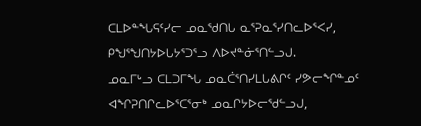ᑕᒪᐅᓐᖓᕋᑦᓯᓕ ᓄᓇᖁᑎᒐ ᓇᕐᕈᓇᕐᓯᑎᓚᐅᕐᐸᓯ, ᑭᖑᕐᖑᑎᔭᐅᒐᔭᕐᑐᕐᓗ ᐱᐅᔪᓐᓃᕐᑎᓪᓗᒍ.
ᓄᓇᒥᒡᓗ ᑕᒪᑐᒥᖓ ᓄᓇᑖᕐᑎᓯᒪᒐᕕᒋᑦ ᓯᕗᓕᖏᓐᓄᑦ ᐊᖏᕈᑎᒋᓚᐅᕐᑕᕐᓂᒃ ᓄᓇᒋᔭᐅᓕᖁᓪᓗᒍ,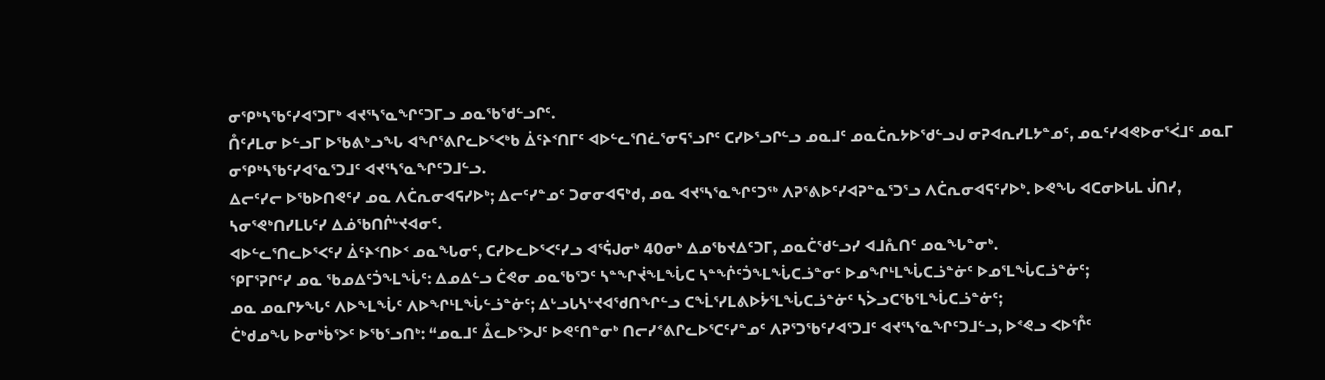ᓂᕿᒃᓴᖃᑦᓯᐊᕐᑐᒥᒃ ᐊᔪᕐᓴᕐᓇᖏᑦᑐᒥᓗ ᓄᓇᖃᖁᓪᓗᒋᑦ.
ᑍᑦᓱᒪᓂ ᐅᓪᓗᒥ ᐅᖃᕕᒃᓗᖓ ᐊᖏᕐᕕᒋᓚᐅᕐᐸᒃᑲ ᐄᑦᔨᑉᑎᒥᑦ ᐊᐅᓪᓚᕐᑎᓛᕐᓂᕋᕐᓗᒋᑦ ᑕᓯᐅᕐᓗᒋᓪᓗ ᓄᓇᒧᑦ ᓄᓇᑖᕆᔭᐅᖁᓪᓗᒍ ᓂᕈᐊᕆᓯᒪᔭᓐᓄᑦ, ᓄᓇᑦᓯᐊᕙᐅᓂᕐᐹᒧᑦ ᓄᓇᒥ ᓂᕿᒃᓴᖃᑦᓯᐊᕐᓇᕐᑐᒧᑦ ᐊᔪᕐᓴᕐᓇᖏᑦᑐᒧᓪᓗ.
ᐃᓕᑦᓯᓕ ᐅᖃᐅᑎᕙᑦᓯ ᓄᓇ ᐱᑖᕆᓂᐊᕋᓯᐅᒃ; ᐃᓕᑦᓯᓐᓄᑦ ᑐᓂᓂᐊᕋᒃᑯ, ᓄᓇ ᐊᔪᕐᓴᕐᓇᖏᑦᑐᖅ ᐱᕈᕐᕕᐅᑦᓯᐊᕈᓐᓇᕐᑐᕐᓗ ᐱᑖᕆᓂᐊᕋᑦᓯᐅᒃ. ᐅᕙᖓ ᐊᑕᓂᐅᒐᒪ ᒎᑎᓯ, ᓴᓂᕐᕙᒃᑎᓯᒪᒐᑦᓯ ᐃᓅᖃᑎᒌᒡᔪᐊᓂᑦ.
ᐊᐅᓪᓚᕐᑎᓚᐅᕐᐸᑦᓯ ᐄᑦᔨᑉᑎᐅᑉ ᓄᓇᖓᓂᑦ, ᑕᓯᐅᓚᐅᕐᐸᑦᓯᓗ ᐊᕐᕌᒍᓂᒃ 40ᓂᒃ ᐃᓄᖃᔪᐃᑦᑐᒥ, ᓄᓇᑖᖁᓪᓗᓯ ᐊᒧᕅᑎᑦ ᓄᓇᖓᓐᓂᒃ.
ᕿᒥᕐᕈᒋᑦᓯ ᓄᓇ ᖃᓄᐃᑦᑑᖕᒪᖔᑦ: ᐃᓄᐃᓪᓗ ᑖᕙᓂ ᓄᓇᖃᕐᑐᑦ ᓴᓐᖏᔫᖕᒪᖔᑕ ᓴᓐᖐᑦᑑᖕᒪᖔᑕᓘᓐᓂᑦ ᐅᓄᖏᒻᒪᖔᑕᓘᓐᓃᑦ ᐅᓄᕐᒪᖔᑕᓘᓐᓃᑦ;
ᓄᓇ ᓄᓇᒋᔭᖓᑦ ᐱᐅᖕᒪᖔᑦ ᐱᐅᖏᒻᒪᖔᓪᓘᓐᓃᑦ; ᐃᒡᓗᒐᓴᒡᔪᐊᖁᑎᖏᓪᓗ ᑕᖕᒫᕐᓯᒪᕕᐅᔮᕐᒪᖔᑕᓘᓐᓃᑦ ᓴᐴᓗᑕᖃᕐᒪᖔᑕᓘᓐᓃᑦ;
ᑖᒃᑯᓄᖓ ᐅᓂᒃᑳᕐᐳᑦ ᐅᖃᕐᓗᑎᒃ: “ᓄᓇᒧᑦ ᐂᓚᐅᕐᐳᒍᑦ ᐅᕙᑦᑎᓐᓂᒃ ᑎᓕᓯᕝᕕᒋᓚᐅᕐᑕᑦᓯᓐᓄᑦ ᐱᕈᕐᑐᖃᑦᓯᐊᕐᑐᒧᑦ ᐊᔪᕐᓴᕐᓇᖏᑦᑐᒧᓪᓗ, ᐅᕝᕙᓗ ᐸᐅᕐᒊᑦ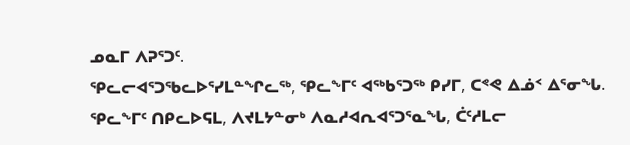ᓄᓇᒥ ᐱᕈᕐᑐᑦ.
ᕿᓚᓕᐊᕐᑐᖃᓚᐅᕐᓯᒪᓐᖏᓚᖅ, ᕿᓚᖕᒥᑦ ᐊᖅᑲᕐᑐᖅ ᑭᓯᒥ, ᑕᕝᕙ ᐃᓅᑉ ᐃᕐᓂᖓ.
ᕿᓚᖕᒥᑦ ᑎᑭᓚᐅᕋᒪ, ᐱᔪᒪᔭᓐᓂᒃ ᐱᓇᓱᐊᕆᐊᕐᑐᕐᓇᖓ, ᑖᑦᓱᒪᓕ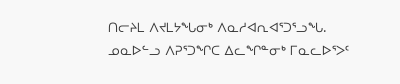ᑎᓕᔨᒪ ᐱᔪᒪᔭᖓᓂᒃ ᐱᓇᓱᐊᕆᐊᕐᑐᕐᓗᖓ.
ᓄᓇᐅᓪᓗ ᐱᕈᕐᑐᖏᑕ ᐃᓚᖏᓐᓂᒃ ᒥᓇᓚᐅᕐᐳᑦ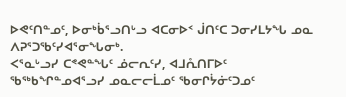ᐅᕙᑦᑎᓐᓄᑦ, ᐅᓂᒃᑳᕐᓗᑎᒡᓗ ᐊᑕᓂᐅᑉ ᒎᑎᑦᑕ ᑐᓂᓯᒪᔭᖓ ᓄᓇ ᐱᕈᕐᑐᖃᑦᓯᐊᕐᓂᖓᓂᒃ.
ᐸᕐᓇᒡᓗᓯ ᑕᕝᕙᓐᖓᑦ ᓅᓕᕆᑦᓯ, ᐊᒧᕅᑎᒥᐅᑦ ᖃᖅᑲᖏᓐᓄᐊᕐᓗᓯ ᓄᓇᓕᓕᒫᓄᑦ ᖃᓂᒋᔮᓃᑦᑐᓄᑦ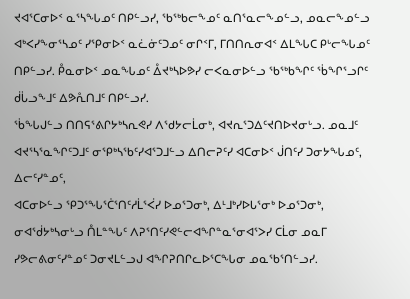ᔪᐊᕐᑕᓂᐅᑉ ᓇᕐᓴᖓᓄᑦ ᑎᑭᓪᓗᓯ, ᖃᖅᑲᓕᖕᓄᑦ ᓇᑎᕐᓇᓕᖕᓄᓪᓗ, ᓄᓇᓕᖕᓄᓪᓗ ᐊᒃᐸᓯᖕᓂᕐᓴᓄᑦ ᓯᕿᓂᐅᑉ ᓇᓛᓃᑦᑐᓄᑦ ᓂᒋᑉᒥ, ᒥᑎᑎᕆᓂᐊᑉ ᐃᒪᖓᑕ ᑭᒡᓕᖓᓄᑦ ᑎᑭᓪᓗᓯ. ᑬᓇᓂᐅᑉ ᓄᓇᖓᓄᑦ ᐂᔪᒃᓴᐅᕗᓯ ᓕᐸᓇᓂᐅᓪᓗ ᖃᖅᑲᖏᑦ ᖄᖏᕐᓗᒋᑦ ᑰᒑᓗᖕᒧᑦ ᐃᕗᕅᑎᒧᑦ ᑎᑭᓪᓗᓯ.
ᖄᖓᒍᓪᓗ ᑎᑎᕋᕐᕕᒋᔭᒃᓴᕆᕙᓯ ᐱᖁᔭᓕᒫᓂᒃ, ᐊᔪᕆᕐᑐᐃᑦᔪᑎᐅᔪᓂᒡᓗ. ᓄᓇᒧᑦ ᐊᔪᕐᓴᕐᓇᖏᑦᑐᒧᑦ ᓂᕿᒃᓴᖃᑦᓯᐊᕐᑐᒧᓪᓗ ᐃᑎᓕᕈᑦᓯ ᐊᑕᓂᐅᑉ ᒎᑎᑦᓯ ᑐᓂᔭᖓᓄᑦ, ᐃᓕᑦᓯᓐᓄᑦ,
ᐊᑕᓂᐅᓪᓗ ᕿᑐᕐᖓᕐᑖᕐᑎᑦᓱᒫᕐᐹᓯ ᐅᓄᕐᑐᓂᒃ, ᐃᒻᒧᒃᓯᐅᒐᕐᓂᒃ ᐅᓄᕐᑐᓂᒃ, ᓂᐊᖂᔭᒃᓴᓂᒡᓗ ᑍᒪᓐᖓᑦ ᐱᕈᕐᑎᑦᓯᕙᓪᓕᐊᖏᓐᓇᕐᓂᐊᕐᐳᓯ ᑕᒫᓂ ᓄᓇᒥ ᓯᕗᓕᕕᓂᑦᓯᓐᓄᑦ ᑐᓂᔪᒪᓪᓗᒍ ᐊᖏᕈᑎᒋᓚᐅᕐᑕᖓᓂ ᓄᓇᖃᕐᑎᓪᓗᓯ.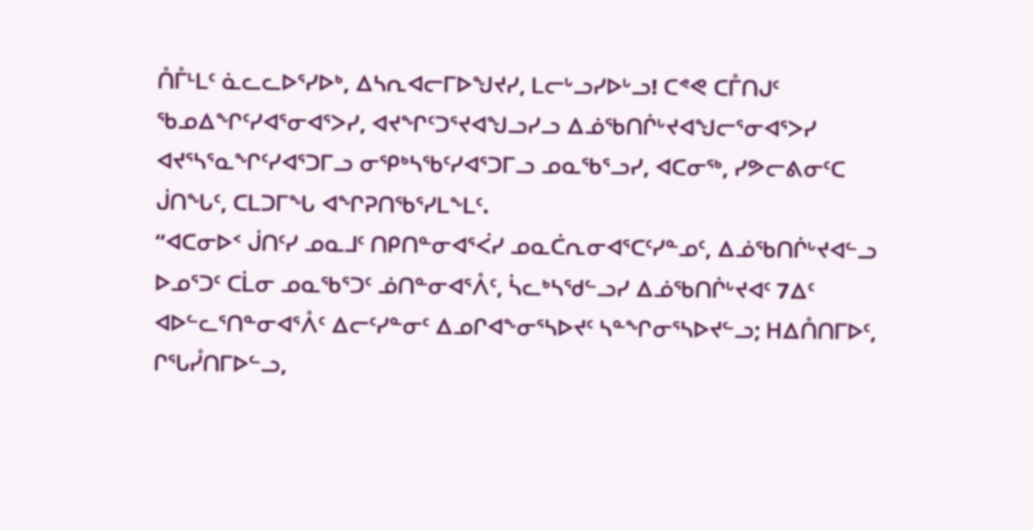ᑍᒤᒻᒪᑦ ᓈᓚᓚᐅᕐᓯᐅᒃ, ᐃᓴᕆᐊᓕᒥᐅᖑᔪᓯ, ᒪᓕᒡᓗᓯᐅᒡᓗ! ᑕᕝᕙ ᑕᒤᑎᒍᑦ ᖃᓄᐃᖏᑦᓯᐊᕐᓂᐊᕐᐳᓯ, ᐊᔪᖏᑦᑐᕐᔪᐊᖑᓗᓯᓗ ᐃᓅᖃᑎᒌᒡᔪᐊᖑᓕᕐᓂᐊᕐᐳᓯ ᐊᔪᕐᓴᕐᓇᖏᑦᓯᐊᕐᑐᒥᓗ ᓂᕿᒃᓴᖃᑦᓯᐊᕐᑐᒥᓗ ᓄᓇᖃᕐᓗᓯ, ᐊᑕᓂᖅ, ᓯᕗᓕᕕᓂᑦᑕ ᒎᑎᖓᑦ, ᑕᒪᑐᒥᖓ ᐊᖏᕈᑎᖃᕐᓯᒪᖕᒪᑦ.
“ᐊᑕᓂᐅᑉ ᒎᑎᑦᓯ ᓄᓇᒧᑦ ᑎᑭᑎᓐᓂᐊᕐᐹᓯ ᓄᓇᑖᕆᓂᐊᕐᑕᑦᓯᓐᓄᑦ, ᐃᓅᖃᑎᒌᒡᔪᐊᓪᓗ ᐅᓄᕐᑐᑦ ᑕᒫᓂ ᓄᓇᖃᕐᑐᑦ ᓅᑎᓐᓂᐊᕐᐰᑦ, ᓵᓚᒃᓴᖁᓪᓗᓯ ᐃᓅᖃᑎᒌᒡᔪᐊᑦ 7ᐃᑦ ᐊᐅᓪᓚᕐᑎᓐᓂᐊᕐᐰᑦ ᐃᓕᑦᓯᓐᓂᑦ ᐃᓄᒋᐊᖕᓂᕐᓴᐅᔪᑦ ᓴᓐᖏᓂᕐᓴᐅᔪᓪᓗ; ᕼᐃᑍᑎᒥᐅᑦ, ᒋᕐᒐᓮᑎᒥᐅᓪᓗ,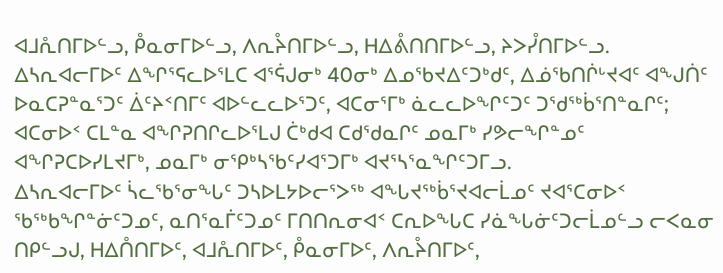ᐊᒧᕅᑎᒥᐅᓪᓗ, ᑬᓇᓂᒥᐅᓪᓗ, ᐱᕆᔧᑎᒥᐅᓪᓗ, ᕼᐃᕔᑎᑎᒥᐅᓪᓗ, ᔨᐳᓮᑎᒥᐅᓪᓗ.
ᐃᓴᕆᐊᓕᒥᐅᑦ ᐃᖏᕐᕋᓚᐅᕐᒪᑕ ᐊᕐᕌᒍᓂᒃ 40ᓂᒃ ᐃᓄᖃᔪᐃᑦᑐᒃᑯᑦ, ᐃᓅᖃᑎᒌᒡᔪᐊᑦ ᐊᖑᑏᑦ ᐅᓇᑕᕈᓐᓇᕐᑐᑦ ᐄᑦᔨᑉᑎᒥᑦ ᐊᐅᓪᓚᓚᐅᕐᑐᑦ, ᐊᑕᓂᕐᒥᒃ ᓈᓚᓚᐅᖏᑦᑐᑦ ᑐᖁᖅᑳᕐᑎᓐᓇᒋᑦ; ᐊᑕᓂᐅᑉ ᑕᒪᓐᓇ ᐊᖏᕈᑎᒋᓚᐅᕐᒪᒍ ᑖᒃᑯᐊ ᑕᑯᖁᓇᒋᑦ ᓄᓇᒥᒃ ᓯᕗᓕᖏᓐᓄᑦ ᐊᖏᕈᑕᐅᓯᒪᔪᒥᒃ, ᓄᓇᒥᒃ ᓂᕿᒃᓴᖃᑦᓯᐊᕐᑐᒥᒃ ᐊᔪᕐᓴᕐᓇᖏᑦᑐᒥᓗ.
ᐃᓴᕆᐊᓕᒥᐅᑦ ᓵᓚᖃᕐᓂᖓᑦ ᑐᓴᐅᒪᔭᐅᓕᕐᐳᖅ ᐊᖓᔪᖅᑳᕐᔪᐊᓕᒫᓄᑦ ᔪᐊᕐᑕᓂᐅᑉ ᖃᖅᑲᖏᓐᓃᑦᑐᓄᑦ, ᓇᑎᕐᓇᒦᑦᑐᓄᑦ ᒥᑎᑎᕆᓂᐊᑉ ᑕᕆᐅᖓᑕ ᓯᓈᖓᓃᑦᑐᓕᒫᓄᓪᓗ ᓕᐸᓇᓂ ᑎᑭᓪᓗᒍ, ᕼᐃᑍᑎᒥᐅᑦ, ᐊᒧᕅᑎᒥᐅᑦ, ᑬᓇᓂᒥᐅᑦ, ᐱᕆᔧᑎᒥᐅᑦ,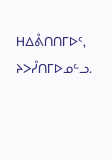ᕼᐃᕔᑎᑎᒥᐅᑦ, ᔨᐳᓮᑎᒥᐅᓄᓪᓗ.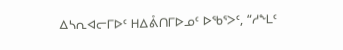ᐃᓴᕆᐊᓕᒥᐅᑦ ᕼᐃᕔᑎᒥᐅᓄᑦ ᐅᖃᕐᐳᑦ, “ᓱᖕᒪᑦ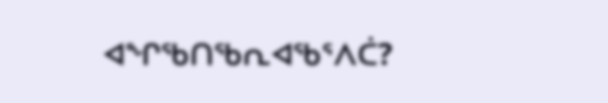ᐊᖏᖃᑎᖃᕆᐊᖃᕐᐱᑖ?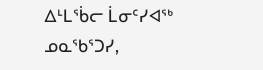ᐃᒻᒪᖄᓕ ᒫᓂᑦᓯᐊᖅ ᓄᓇᖃᕐᑐᓯ,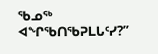ᖃᓄᖅ ᐊᖏᖃᑎᖃᕈᒪᒐᑦᓯ?”